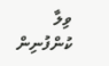ވިލާ ކުންފުނިން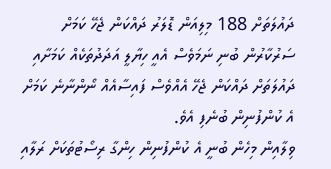ދައުލަތަށް 188 މިލިއަން ޑޮލަރު ދައްކަން ޖެހޭ ކަމަށް ސަރުކާރުން ބުނި ނަމަވެސް އެއީ ހިޔާލީ އަދަދުތަކެއް ކަމަށާއި ދައުލަތަށް ދައްކަން ޖެހޭ އެއްވެސް ފައިސާއެއް ނޯންނާނެ ކަމަށް އެ ކުންފުނިން ބުނެފި އެވެ.
ވިލާއިން މިހެން ބުނީ އެ ކުންފުނިން ހިންގާ ރިސޯޓުތަކަށް ރަލާއި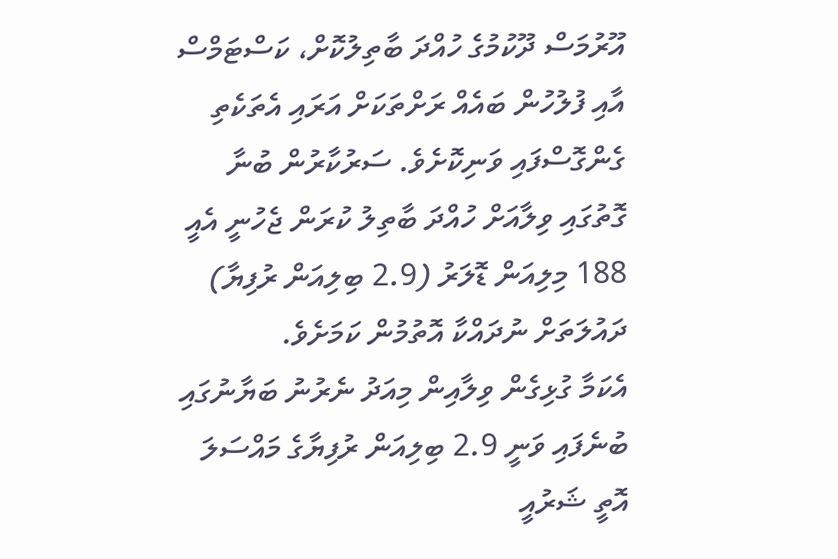އޫރުމަސް ދޫކުމުގެ ހުއްދަ ބާތިލުކޮށް، ކަސްޓަމްސް އާއި ފުލުހުން ބައެއް ރަށްތަކަށް އަރައި އެތަކެތި ގެންގޮސްފައި ވަނިކޮށެވެ. ސަރުކާރުން ބުނާ ގޮތުގައި ވިލާއަށް ހުއްދަ ބާތިލު ކުރަން ޖެހުނީ އެއީ 188 މިލިއަން ޑޮލަރު (2.9 ބިލިއަން ރުފިޔާ) ދައުލަތަށް ނުދައްކާ އޮތުމުން ކަމަށެވެ.
އެކަމާ ގުޅިގެން ވިލާއިން މިއަދު ނެރުނު ބަޔާނުގައި ބުނެފައި ވަނީ 2.9 ބިލިއަން ރުފިޔާގެ މައްސަލަ އޮތީ ޝަރުއީ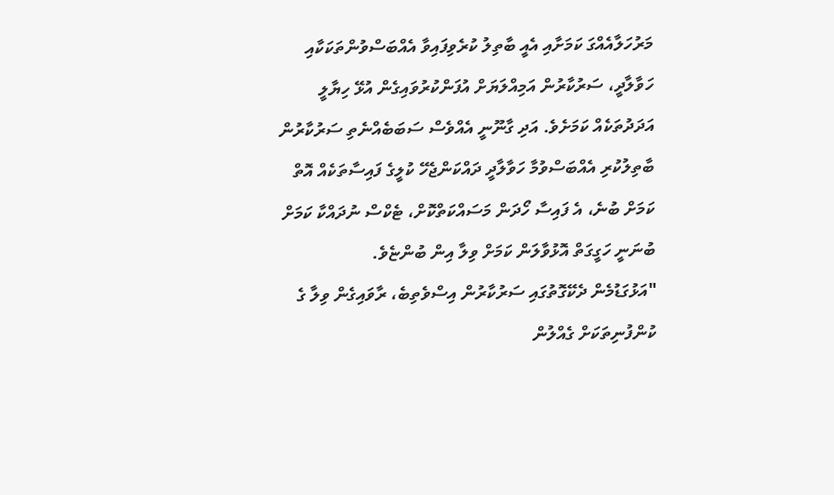މަރުހަލާއެއްގަ ކަމަށާއި އެއީ ބާތިލު ކުރެވިފައިވާ އެއްބަސްވުންތަކަކާއި ހަވާލާދީ، ސަރުކާރުން އަމިއްލަޔަށް އުފަންކުރުވައިގެން އުޅޭ ހިޔާލީ އަދަދުތަކެއް ކަމަށެވެ. އަދި ގާނޫނީ އެއްވެސް ސަބަބެއްނެތި ސަރުކާރުން ބާތިލުކުރި އެއްބަސްވުމާ ހަވާލާދީ ދައްކަންޖެހޭ ކުލީގެ ފައިސާތަކެއް އޮތް ކަމަށް ބުނެ، އެ ފައިސާ ހޯދަން މަސައްކަތްކޮށް، ޓެކްސް ނުދައްކާ ކަމަށް ބުނަނީ ހަގީގަތް އޮޅުވާލަން ކަމަށް ވިލާ އިން ބުންޏެވެ.
"އަޅުގަޑުމެން ދެކޭގޮތުގައި ސަރުކާރުން އިސްވެތިބެ، ރާވައިގެން ވިލާ ގެ ކުންފުނިތަކަށް ގެއްލުން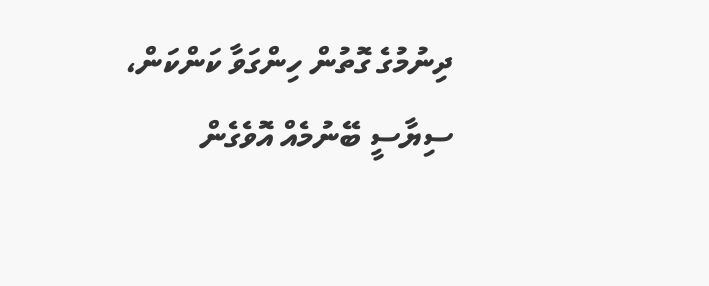ދިނުމުގެ ގޮތުން ހިންގަވާ ކަންކަން، ސިޔާސީ ބޭނުމެއް އޮވެގެން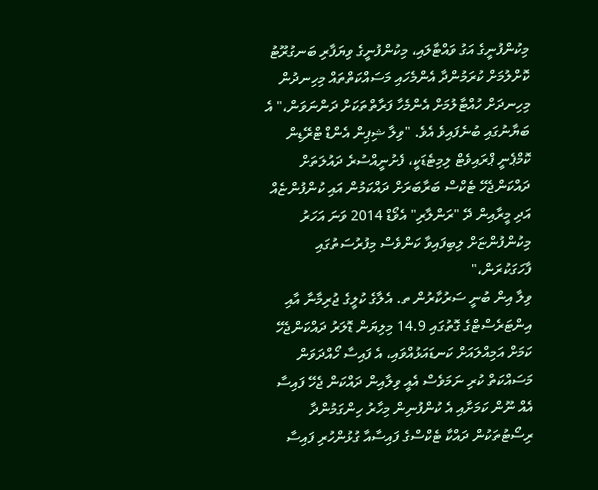މިކުންފުނީގެ އަގު ވައްޓާލައި، މިކުންފުނީގެ ވިޔަފާރި ބަނގުރޫޓު ކޮށްލުމަށް ކުރަމުންދާ އެންމެހައި މަސައްކަތްތައް މިހިނދުން މިހިނދަށް ހުއްޓާލުމަށް އެންމެހާ ފަރާތްތަކަށް ދަންނަވަން،" އެ ބަޔާނުގައި ބުނެފައިވެ އެވެ. "ވިލާ ޝިޕިން އެންޑް ޓްރޭޑިން ކޮމްޕެނީ ޕްރައިވެޓް ލިމިޓެޑަކީ، ފެށުނީއްސުރެ ދައުލަތަށް ދައްކަންޖެހޭ ޓެކްސް ބަރާބަރަށް ދައްކަމުން އައި ކުންފުންޏެއް އަދި މީރާއިން ދޭ "ރަންލާރި" އެވޯޑް 2014 ވަނަ އަހަރު މިކުންފުންޏަށް ލިބިފައިވާ ކަންވެސް މިފުރުސަތުގައި ފާހަގަކުރަން،"
ވިލާ އިން ބުނީ ސަރުކާރުން ތ. އެލާގެ ކުލީގެ ޖުރިމާނާ އާއި އިންޓަރެސްޓްގެ ގޮތުގައި 14.9 މިލިޔަން ޑޮލަރު ދައްކަންޖެހޭ ކަމަށް އަމިއްލައަށް ކަނޑައަޅުއްވައި، އެ ފައިސާ ހޯއްދަވަން މަސައްކަތް ކުރި ނަމަވެސް އެއީ ވިލާއިން ދައްކަން ޖެހޭ ފައިސާ އެއް ނޫން ކަމަށާއި އެ ކުންފުނިން މިހާރު ހިންގަމުންދާ ރިސޯޓުތަކުން ދައްކާ ޓެކްސްގެ ފައިސާއާ ގުޅުންހުރި ފައިސާ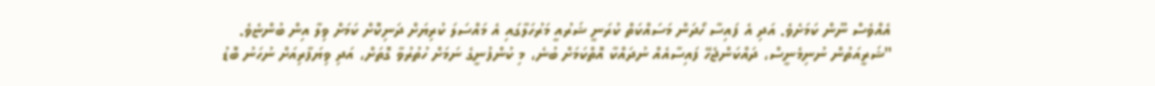އެއްވެސް ނޫން ކަމަށެވެ. އަދި އެ ފައިސާ ހޯދަން މަސައްކަތް ކުރަނީ ޝަރުއީ މަރުހަލާގައި އެ މައްސަލަ ކުރިޔަށް ދަނިކޮށް ކަމަށް ވިލާ އިން ބުންޏެވެ.
"ޝަރީއަތުން ނުނިމެނީސް، ދައްކަންޖެހޭ ފައިސާއެއް ނުދައްކާ އޮތްކަމަށް ބުނެ، މި ކުންފުނީގެ ނަމަށް ހުތުރުވާ ގޮތަށް، އަދި ވިޔަފާރިއަށް ނުހަނު ބޮޑު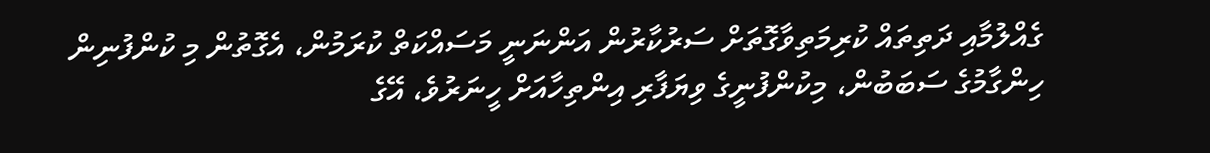ގެއްލުމާއި ދަތިތައް ކުރިމަތިވާގޮތަށް ސަރުކާރުން އަންނަނީ މަސައްކަތް ކުރަމުން، އެގޮތުން މި ކުންފުނިން ހިންގާމުގެ ސަބަބުން، މިކުންފުނީގެ ވިޔަފާރި އިންތިހާއަށް ހީނަރުވެ، އޭގެ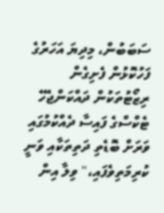ސަބަބުން، މިދިޔަ އަހަރުގެ ފަހުކޮޅުން ފެށިގެން ރިޒޯޓުތަކުން ދައްކަންޖެހޭ ޓެކްސްގެ ފައިސާ ދެއްކުމުގައި ވަރަށް ބޮޑެތި ދަތިތަކާއި ވަނީ ކުރިމަތިވެފައި،" ވިލާ އިން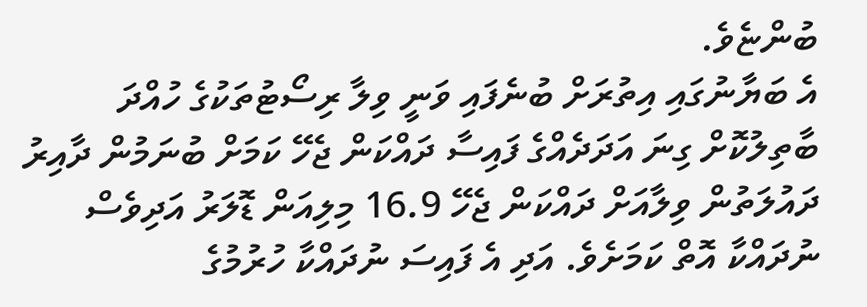ބުންޏެވެ.
އެ ބަޔާނުގައި އިތުރަށް ބުނެފައި ވަނީ ވިލާ ރިސޯޓުތަކުގެ ހުއްދަ ބާތިލުކޮށް ގިނަ އަދަދެއްގެ ފައިސާ ދައްކަން ޖެހޭ ކަމަށް ބުނަމުން ދާއިރު ދައުލަތުން ވިލާއަށް ދައްކަން ޖެހޭ 16.9 މިލިއަން ޑޮލަރު އަދިވެސް ނުދައްކާ އޮތް ކަމަށެވެ. އަދި އެ ފައިސަ ނުދައްކާ ހުރުމުގެ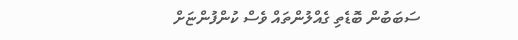ސަބަބުން ބޮޑެތި ގެއްލުންތައް ވެސް ކުންފުންޏަށް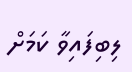ލިބިފައިވާ ކަމަށް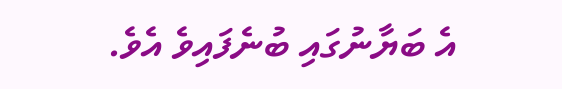އެ ބަޔާނުގައި ބުނެފައިވެ އެވެ.